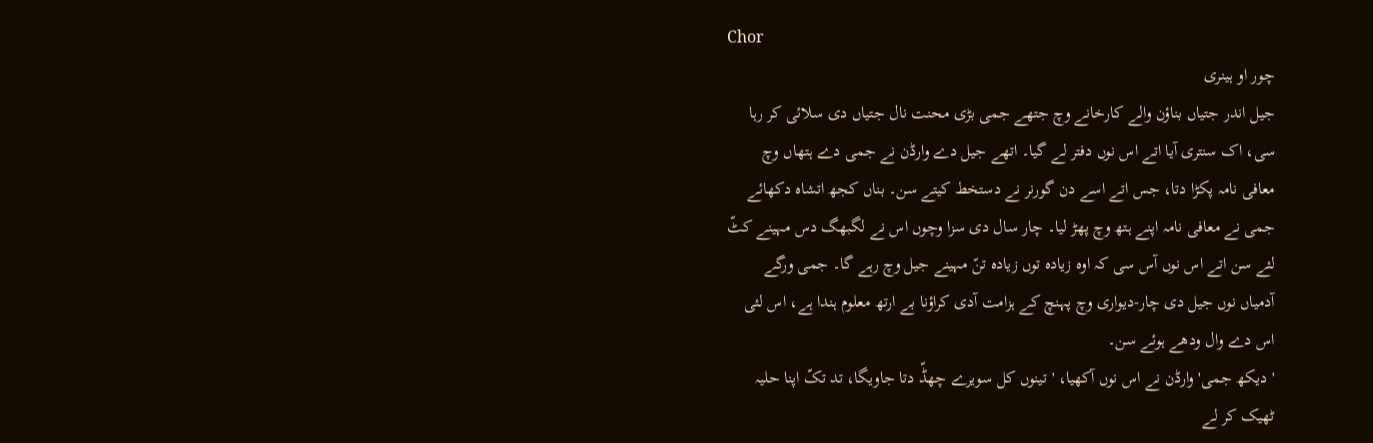Chor
چور او ہینری
جیل اندر جتیاں بناؤن والے کارخانے وچ جتھے جمی بڑی محنت نال جتیاں دی سلائی کر رہا سی، اک سنتری آیا اتے اس نوں دفتر لے گیا۔ اتھے جیل دے وارڈن نے جمی دے ہتھاں وچ معافی نامہ پکڑا دتا، جس اتے اسے دن گورنر نے دستخط کیتے سن۔ بناں کجھ اتشاہ دکھائے جمی نے معافی نامہ اپنے ہتھ وچ پھڑ لیا۔ چار سال دی سزا وچوں اس نے لگبھگ دس مہینے کٹّ لئے سن اتے اس نوں آس سی کہ اوہ زیادہ توں زیادہ تنّ مہینے جیل وچ رہے گا۔ جمی ورگے آدمیاں نوں جیل دی چار-دیواری وچ پہنچ کے ہزامت آدی کراؤنا بے ارتھ معلوم ہندا ہے، اس لئی اس دے وال ودھے ہوئے سن۔
'دیکھ جمی' وارڈن نے اس نوں آکھیا، 'تینوں کل سویرے چھڈّ دتا جاویگا، تد تکّ اپنا حلیہ ٹھیک کر لے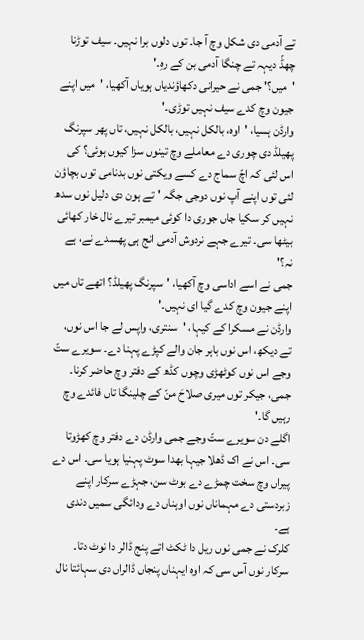تے آدمی دی شکل وچ آ جا۔ توں دلوں برا نہیں۔ سیف توڑنا چھڈّ دیہہ تے چنگا آدمی بن کے رہِ۔'
'میں؟' جمی نے حیرانی دکھاؤندیاں ہویاں آکھیا، 'میں اپنے جیون وچ کدے سیف نہیں توڑی۔'
وارڈن ہسیا، 'اوہ، بالکل نہیں، بالکل نہیں، تاں پھر سپرنگ پھیلڈ دی چوری دے معاملے وچ تینوں سزا کیوں ہوئی؟ کی اس لئی کہ اچّ سماج دے کسے ویکتی نوں بدنامی توں بچاؤن لئی توں اپنے آپ نوں دوجی جگہ 'تے ہون دی دلیل نوں سدھ نہیں کر سکیا جاں جوری دا کوئی میمبر تیرے نال خار کھائی بیٹھا سی۔ تیرے جہے نردوش آدمی انج ہی پھسدے نے، ہے نہ؟'
جمی نے اسے اداسی وچ آکھیا، 'سپرنگ پھیلڈ؟ اتھے تاں میں اپنے جیون وچ کدے گیا ای نہیں۔'
وارڈن نے مسکرا کے کیہا، 'سنتری، واپس لے جا اس نوں، تے دیکھ، اس نوں باہر جان والے کپڑے پہنا دے۔ سویرے ستّ وجے اس نوں کوٹھڑی وچوں کڈھ کے دفتر وچ حاضر کرنا۔ جمی، جیکر توں میری صلاحَ منّ کے چلینگا تاں فائدے وچ رہیں گا۔'
اگلے دن سویرے ستّ وجے جمی وارڈن دے دفتر وچ کھڑوتا سی۔ اس نے اک ڈھلا جیہا بھدا سوٹ پہنیا ہویا سی۔ اس دے پیراں وچ سخت چمڑے دے بوٹ سن، جہڑے سرکار اپنے زبردستی دے مہماناں نوں اوہناں دے ودائگی سمیں دندی ہے۔
کلرک نے جمی نوں ریل دا ٹکٹ اتے پنج ڈالر دا نوٹ دتا۔ سرکار نوں آس سی کہ اوہ ایہناں پنجاں ڈالراں دی سہائتا نال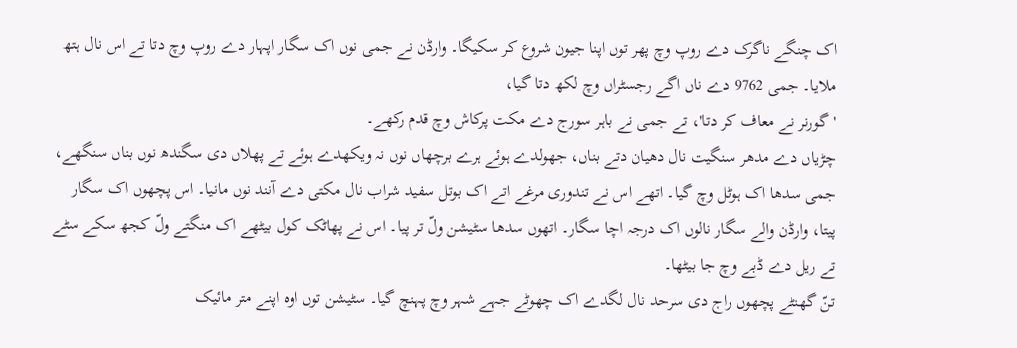اک چنگے ناگرک دے روپ وچ پھر توں اپنا جیون شروع کر سکیگا۔ وارڈن نے جمی نوں اک سگار اپہار دے روپ وچ دتا تے اس نال ہتھ ملایا۔ جمی 9762 دے ناں اگے رجسٹراں وچ لکھ دتا گیا،
'گورنر نے معاف کر دتا'، تے جمی نے باہر سورج دے مکت پرکاش وچ قدم رکھے۔
چڑیاں دے مدھر سنگیت نال دھیان دتے بناں، جھولدے ہوئے ہرے برچھاں نوں نہ ویکھدے ہوئے تے پھلاں دی سگندھ نوں بناں سنگھے، جمی سدھا اک ہوٹل وچ گیا۔ اتھے اس نے تندوری مرغے اتے اک بوتل سفید شراب نال مکتی دے آنند نوں مانیا۔ اس پچھوں اک سگار پیتا، وارڈن والے سگار نالوں اک درجہ اچا سگار۔ اتھوں سدھا سٹیشن ولّ تر پیا۔ اس نے پھاٹک کول بیٹھے اک منگتے ولّ کجھ سکے سٹے تے ریل دے ڈبے وچ جا بیٹھا۔
تنّ گھنٹے پچھوں راج دی سرحد نال لگدے اک چھوٹے جہے شہر وچ پہنچ گیا۔ سٹیشن توں اوہ اپنے متر مائیک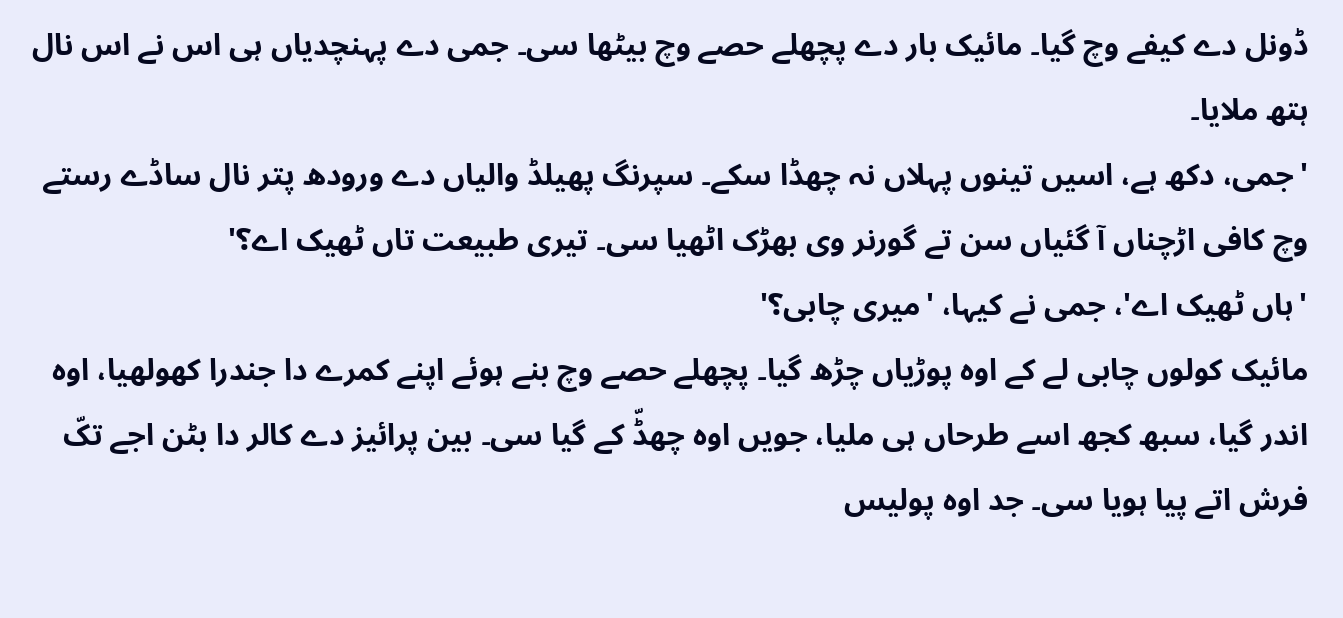ڈونل دے کیفے وچ گیا۔ مائیک بار دے پچھلے حصے وچ بیٹھا سی۔ جمی دے پہنچدیاں ہی اس نے اس نال ہتھ ملایا۔
'جمی، دکھ ہے، اسیں تینوں پہلاں نہ چھڈا سکے۔ سپرنگ پھیلڈ والیاں دے ورودھ پتر نال ساڈے رستے وچ کافی اڑچناں آ گئیاں سن تے گورنر وی بھڑک اٹھیا سی۔ تیری طبیعت تاں ٹھیک اے؟'
'ہاں ٹھیک اے'، جمی نے کیہا، 'میری چابی؟'
مائیک کولوں چابی لے کے اوہ پوڑیاں چڑھ گیا۔ پچھلے حصے وچ بنے ہوئے اپنے کمرے دا جندرا کھولھیا، اوہ اندر گیا، سبھ کجھ اسے طرحاں ہی ملیا، جویں اوہ چھڈّ کے گیا سی۔ بین پرائیز دے کالر دا بٹن اجے تکّ فرش اتے پیا ہویا سی۔ جد اوہ پولیس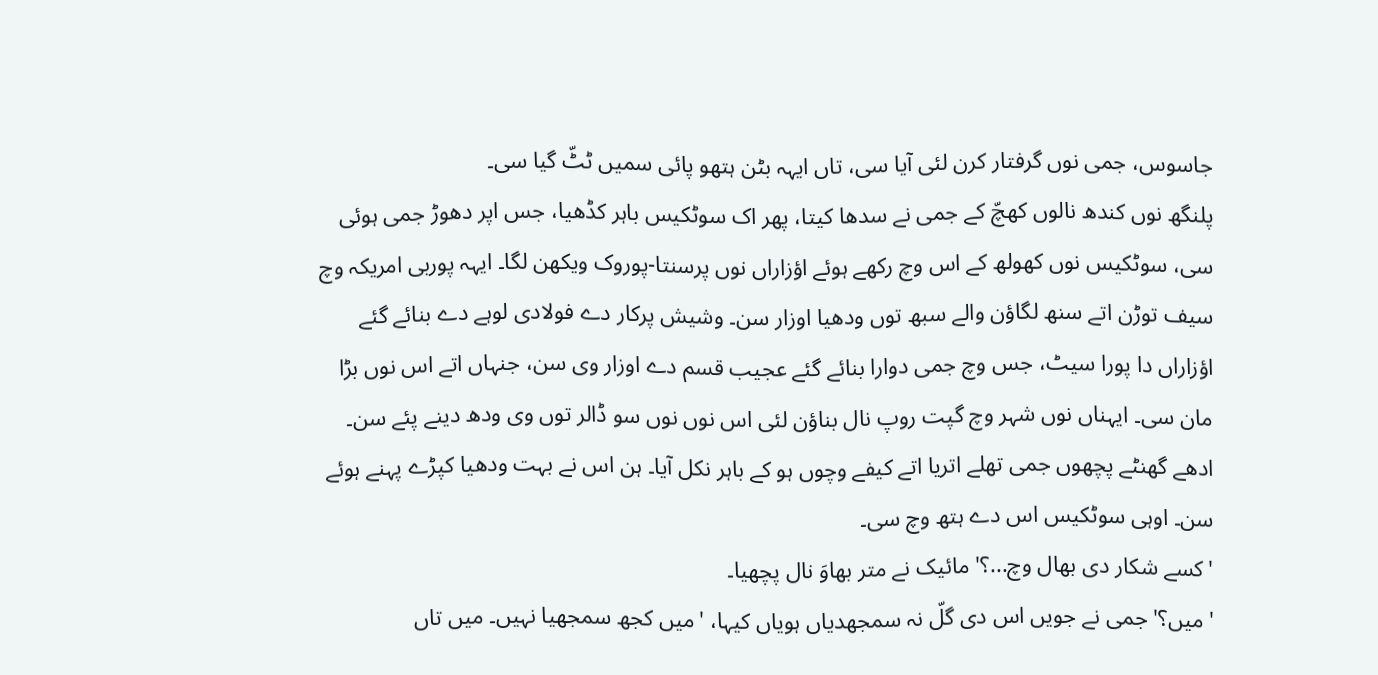جاسوس، جمی نوں گرفتار کرن لئی آیا سی، تاں ایہہ بٹن ہتھو پائی سمیں ٹٹّ گیا سی۔
پلنگھ نوں کندھ نالوں کھچّ کے جمی نے سدھا کیتا، پھر اک سوٹکیس باہر کڈھیا، جس اپر دھوڑ جمی ہوئی سی، سوٹکیس نوں کھولھ کے اس وچ رکھے ہوئے اؤزاراں نوں پرسنتا-پوروک ویکھن لگا۔ ایہہ پوربی امریکہ وچ سیف توڑن اتے سنھ لگاؤن والے سبھ توں ودھیا اوزار سن۔ وشیش پرکار دے فولادی لوہے دے بنائے گئے اؤزاراں دا پورا سیٹ، جس وچ جمی دوارا بنائے گئے عجیب قسم دے اوزار وی سن، جنہاں اتے اس نوں بڑا مان سی۔ ایہناں نوں شہر وچ گپت روپ نال بناؤن لئی اس نوں نوں سو ڈالر توں وی ودھ دینے پئے سن۔
ادھے گھنٹے پچھوں جمی تھلے اتریا اتے کیفے وچوں ہو کے باہر نکل آیا۔ ہن اس نے بہت ودھیا کپڑے پہنے ہوئے سن۔ اوہی سوٹکیس اس دے ہتھ وچ سی۔
'کسے شکار دی بھال وچ...؟' مائیک نے متر بھاوَ نال پچھیا۔
'میں؟' جمی نے جویں اس دی گلّ نہ سمجھدیاں ہویاں کیہا، 'میں کجھ سمجھیا نہیں۔ میں تاں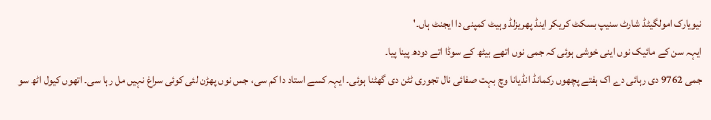نیویارک امولگیٹڈ شارٹ سنیپ بسکٹ کریکر اینڈ پھریزلڈ وہیٹ کمپنی دا ایجنٹ ہاں۔'
ایہہ سن کے مائیک نوں اینی خوشی ہوئی کہ جمی نوں اتھے بیٹھ کے سوڈا اتے دودھ پینا پیا۔
جمی 9762 دی رہائی دے اک ہفتے پچھوں رکمانڈ انڈیانا وچ بہت صفائی نال تجوری ٹٹن دی گھٹنا ہوئی۔ ایہہ کسے استاد دا کم سی، جس نوں پھڑن لئی کوئی سراغ نہیں مل رہا سی۔ اتھوں کیول اٹھ سو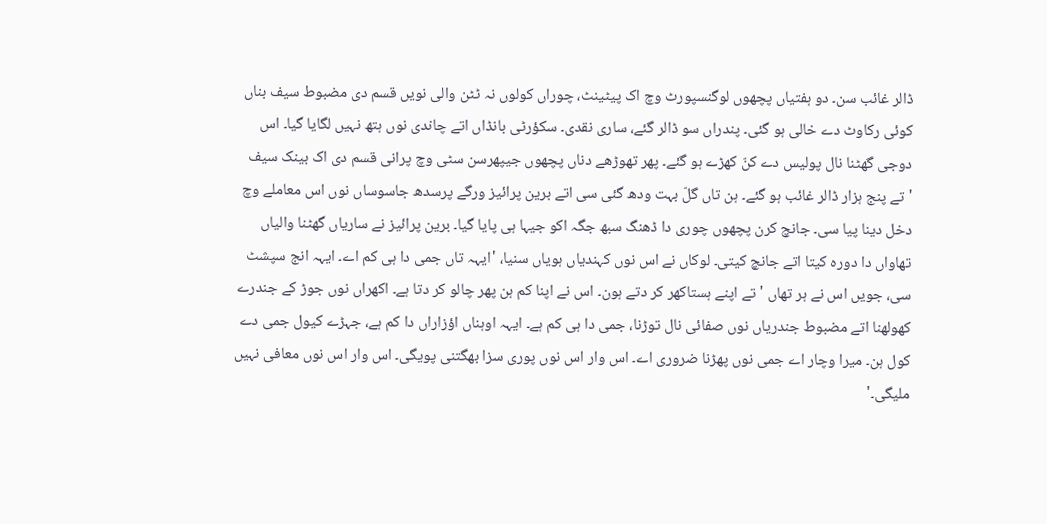ڈالر غائب سن۔ دو ہفتیاں پچھوں لوگنسپورٹ وچ اک پیٹینٹ، چوراں کولوں نہ ٹٹن والی نویں قسم دی مضبوط سیف بناں کوئی رکاوٹ دے خالی ہو گئی۔ پندراں سو ڈالر گئے، ساری نقدی۔ سکؤرٹی بانڈاں اتے چاندی نوں ہتھ نہیں لگایا گیا۔ اس دوجی گھٹنا نال پولیس دے کنّ کھڑے ہو گئے۔ پھر تھوڑھے دناں پچھوں جیپھرسن سٹی وچ پرانی قسم دی اک بینک سیف 'تے پنج ہزار ڈالر غائب ہو گئے۔ ہن تاں گلّ بہت ودھ گئی سی اتے برین پرائیز ورگے پرسدھ جاسوساں نوں اس معاملے وچ دخل دینا پیا سی۔ جانچ کرن پچھوں چوری دا ڈھنگ سبھ جگہ اکو جیہا ہی پایا گیا۔ برین پرائیز نے ساریاں گھٹنا والیاں تھاواں دا دورہ کیتا اتے جانچ کیتی۔ لوکاں نے اس نوں کہندیاں ہویاں سنیا، 'ایہہ تاں جمی دا ہی کم اے۔ ایہہ انج سپشٹ سی، جویں اس نے ہر تھاں 'تے اپنے ہستاکھر کر دتے ہون۔ اس نے اپنا کم ہن پھر چالو کر دتا ہے۔ اکھراں نوں جوڑ کے جندرے کھولھنا اتے مضبوط جندریاں نوں صفائی نال توڑنا، جمی دا ہی کم ہے۔ ایہہ اوہناں اؤزاراں دا کم ہے، جہڑے کیول جمی دے کول ہن۔ میرا وچار اے جمی نوں پھڑنا ضروری اے۔ اس وار اس نوں پوری سزا بھگتنی پویگی۔ اس وار اس نوں معافی نہیں ملیگی۔'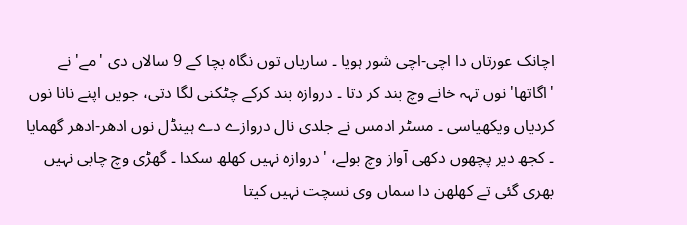اچانک عورتاں دا اچی-اچی شور ہویا ۔ ساریاں توں نگاہ بچا کے 9 سالاں دی 'مے' نے 'اگاتھا' نوں تہہ خانے وچ بند کر دتا ۔ دروازہ بند کرکے چٹکنی لگا دتی، جویں اپنے نانا نوں کردیاں ویکھیاسی ۔ مسٹر ادمس نے جلدی نال دروازے دے ہینڈل نوں ادھر-ادھر گھمایا ۔ کجھ دیر پچھوں دکھی آواز وچ بولے، 'دروازہ نہیں کھلھ سکدا ۔ گھڑی وچ چابی نہیں بھری گئی تے کھلھن دا سماں وی نسچت نہیں کیتا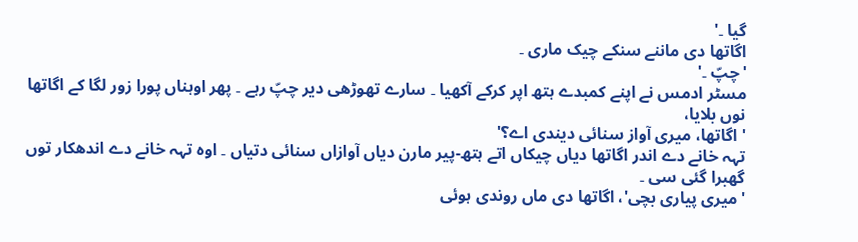گیا ۔'
اگاتھا دی ماننے سنکے چیک ماری ۔
'چپّ ۔'
مسٹر ادمس نے اپنے کمبدے ہتھ اپر کرکے آکھیا ۔ سارے تھوڑھی دیر چپّ رہے ۔ پھر اوہناں پورا زور لگا کے اگاتھا نوں بلایا،
'اگاتھا، میری آواز سنائی دیندی اے؟'
تہہ خانے دے اندر اگاتھا دیاں چیکاں اتے ہتھ-پیر مارن دیاں آوازاں سنائی دتیاں ۔ اوہ تہہ خانے دے اندھکار توں گھبرا گئی سی ۔
'میری پیاری بچی'، اگاتھا دی ماں روندی ہوئی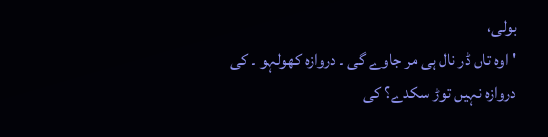بولی،
'اوہ تاں ڈر نال ہی مر جاوے گی ۔ دروازہ کھولہو ۔ کی دروازہ نہیں توڑ سکدے؟ کی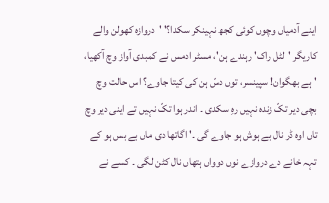اینے آدمیاں وچوں کوئی کجھ نہینکر سکدا؟' 'دروازہ کھولن والے کاریگر 'لٹل راک' رہندے ہن'، مسٹر ادمس نے کمبدی آواز وچ آکھیا،
'ہے بھگوان! سپینسر، توں دسّ ہن کی کیتا جاوے؟ اس حالت وچ بچی دیر تکّ زندہ نہیں رہِ سکدی ۔ اندر ہوا تکّ نہیں تے اینی دیر وچ تاں اوہ ڈر نال بے ہوش ہو جاوے گی ۔' اگاتھا دی ماں بے بس ہو کے تہہ خانے دے دروازے نوں دوواں ہتھاں نال کٹن لگی ۔ کسے نے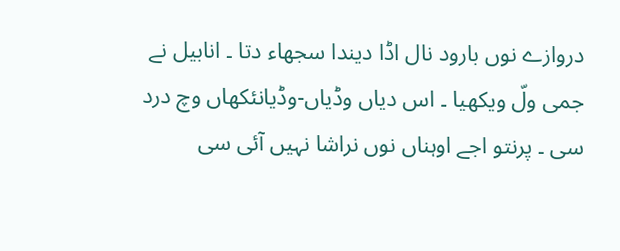دروازے نوں بارود نال اڈا دیندا سجھاء دتا ۔ انابیل نے جمی ولّ ویکھیا ۔ اس دیاں وڈیاں-وڈیانئکھاں وچ درد سی ۔ پرنتو اجے اوہناں نوں نراشا نہیں آئی سی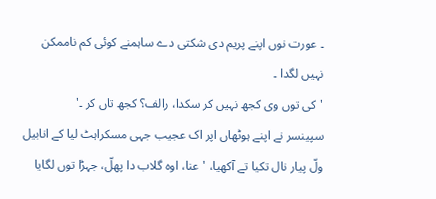۔ عورت نوں اپنے پریم دی شکتی دے ساہمنے کوئی کم ناممکن نہیں لگدا ۔
'کی توں وی کجھ نہیں کر سکدا، رالف؟ کجھ تاں کر ۔'
سپینسر نے اپنے ہوٹھاں اپر اک عجیب جہی مسکراہٹ لیا کے انابیل ولّ پیار نال تکیا تے آکھیا، 'عنا، اوہ گلاب دا پھلّ، جہڑا توں لگایا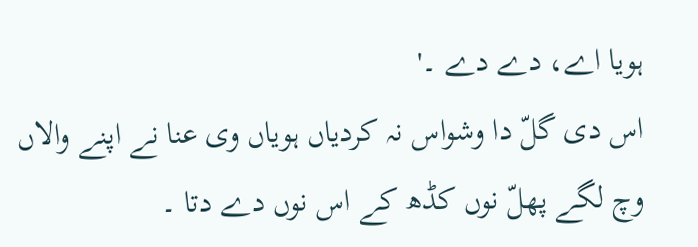ہویا اے، دے دے ۔'
اس دی گلّ دا وشواس نہ کردیاں ہویاں وی عنا نے اپنے والاں وچ لگے پھلّ نوں کڈھ کے اس نوں دے دتا ۔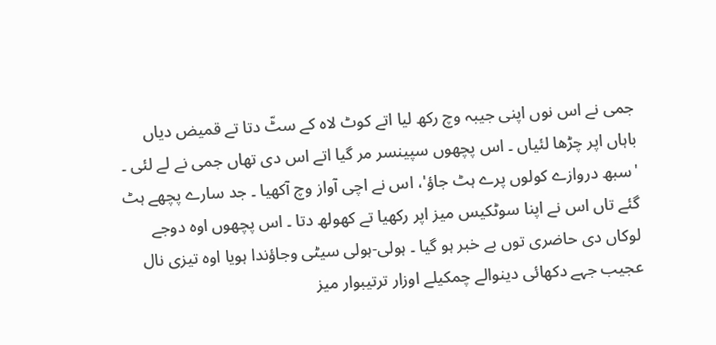جمی نے اس نوں اپنی جیبہ وچ رکھ لیا اتے کوٹ لاہ کے سٹّ دتا تے قمیض دیاں باہاں اپر چڑھا لئیاں ۔ اس پچھوں سپینسر مر گیا اتے اس دی تھاں جمی نے لے لئی ۔ 'سبھ دروازے کولوں پرے ہٹ جاؤ'، اس نے اچی آواز وچ آکھیا ۔ جد سارے پچھے ہٹ گئے تاں اس نے اپنا سوٹکیس میز اپر رکھیا تے کھولھ دتا ۔ اس پچھوں اوہ دوجے لوکاں دی حاضری توں بے خبر ہو گیا ۔ ہولی-ہولی سیٹی وجاؤندا ہویا اوہ تیزی نال عجیب جہے دکھائی دینوالے چمکیلے اوزار ترتیبوار میز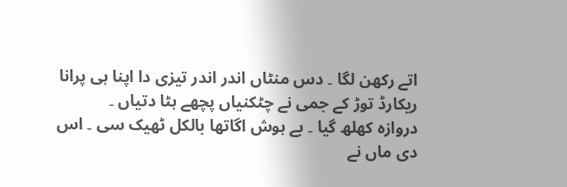اتے رکھن لگا ۔ دس منٹاں اندر اندر تیزی دا اپنا ہی پرانا ریکارڈ توڑ کے جمی نے چٹکنیاں پچھے ہٹا دتیاں ۔
دروازہ کھلھ گیا ۔ بے ہوش اگاتھا بالکل ٹھیک سی ۔ اس دی ماں نے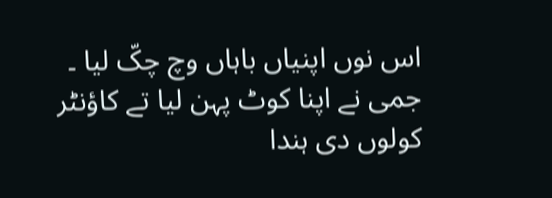اس نوں اپنیاں باہاں وچ چکّ لیا ۔ جمی نے اپنا کوٹ پہن لیا تے کاؤنٹر کولوں دی ہندا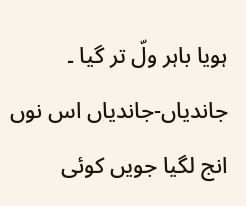ہویا باہر ولّ تر گیا ۔ جاندیاں-جاندیاں اس نوں انج لگیا جویں کوئی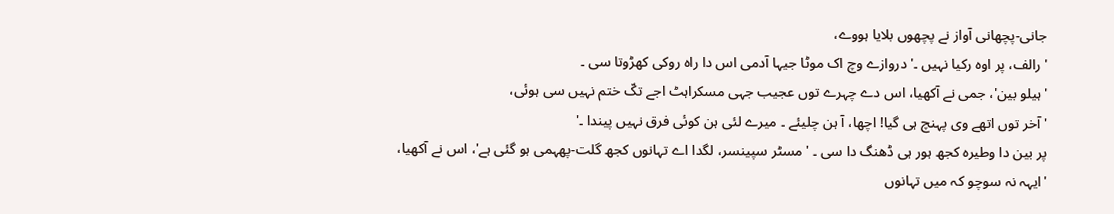جانی-پچھانی آواز نے پچھوں بلایا ہووے،
'رالف، پر اوہ رکیا نہیں ۔' دروازے وچ اک موٹا جیہا آدمی اس دا راہ روکی کھڑوتا سی ۔
'ہیلو بین'، جمی نے آکھیا، اس دے چہرے توں عجیب جہی مسکراہٹ اجے تکّ ختم نہیں سی ہوئی،
'آخر توں اتھے وی پہنچ ہی گیا! اچھا، آ ہن چلیئے ۔ میرے لئی ہن کوئی فرق نہیں پیندا ۔'
پر بین دا وطیرہ کجھ ہور ہی ڈھنگ دا سی ۔ 'مسٹر سپینسر، لگدا اے تہانوں کجھ گلت-پھہمی ہو گئی ہے'، اس نے آکھیا،
'ایہہ نہ سوچو کہ میں تہانوں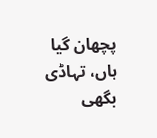پچھان گیا ہاں، تہاڈی بگھی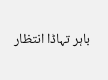باہر تہاڈا انتظار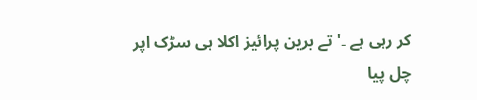کر رہی ہے ۔' تے برین پرائیز اکلا ہی سڑک اپر چل پیا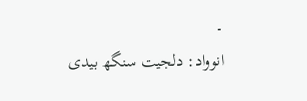۔
انوواد: دلجیت سنگھ بیدی